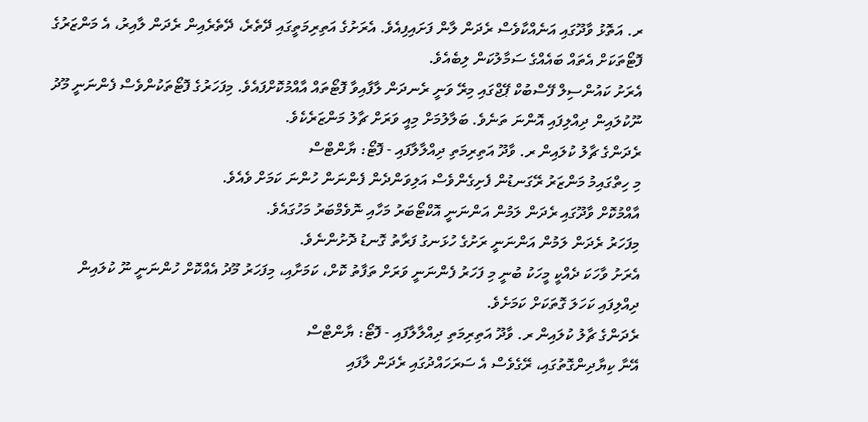ރ. އަތޮޅު ވާދޫގައި އަނެއްކާވެސް ރެދަން ލާން ފަށައިފިއެވެ. އެރަށުގެ އަތިރިމަތީގައި ދޭތެރެ، ދޭތެރެއިން ރެދަން ލާއިރު، އެ މަންޒަރުގެ ފޮޓޯތަކަށް އެތައް ބައެއްގެ ސަމާލުކަން ލިބެއެވެ.
އެރަށު ކައުންސިލް ފޭސްބުކް ޕޭޖްގައި މިރޭ ވަނީ ރެނދަން ލާފާއިވާ ފޮޓޯތައް އާއްމުކޮށްފައެވެ. މިފަހަރުގެ ފޮޓޯތަކުންވެސް ފެންނަނީ މޫދު ނޫކުލައިން ދިއްލިފައި އޮންނަ ތަނެވެ. ބަލާލުމަށް މިއީ ވަރަށް ޗާލު މަންޒަރެކެވެ.
ރެދަންގެ ޗާލު ކުލައިން ރ. ވާދޫ އަތިރިމަތި ދިއްލާލާފައި - ފޮޓޯ: ޔާންޓްސް
މި ހިތްގައިމު މަންޒަރު ރޭގަނޑުން ފެށިގެންވެސް އަލިވަންދެން ފެންނަން ހުންނަ ކަމަށް ވެއެވެ.
އާއްމުކޮށް ވާދޫގައި ރެދަން ލަމުން އަންނަނީ އޮކްޓޯބަރު މަހާއި ނޮވެމްބަރު މަހުގައެވެ.
މިފަހަރު ރެދަން ލަމުން އަންނަނީ ރަށުގެ ހުޅަނގު ފަރާތު ގޮނޑު ދޮށުންނެވެ.
އެރަށު ވާހަކަ ދެއްކީ މީހަކު ބުނީ މި ފަހަރު ފެންނަނީ ވަރަށް ތަފާތު ކޮށް، ކަމަށާއި، މިފަހަރު މޫދު އެއްކޮށް ހުންނަނީ ނޫ ކުލައިން ދިއްލިފައި ކަހަލަ ގޮތަކަށް ކަމަށެވެ.
ރެދަންގެ ޗާލު ކުލައިން ރ. ވާދޫ އަތިރިމަތި ދިއްލާލާފައި - ފޮޓޯ: ޔާންޓްސް
އޭނާ ކިޔާދިންގޮތުގައި، ރޭގެވެސް އެ ސަރަހައްދުގައި ރެދަން ލާފައި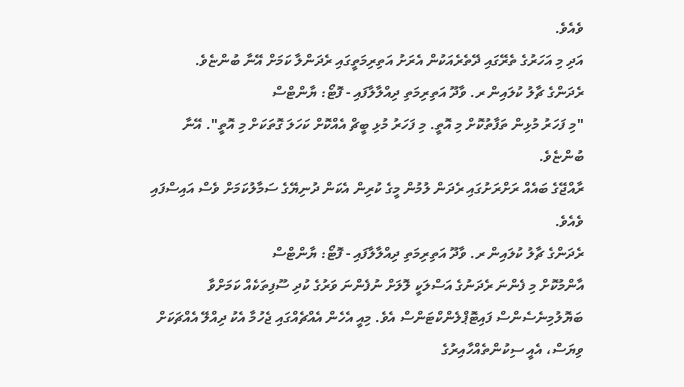ވެއެވެ.
އަދި މި އަހަރުގެ ތެރޭގައި ދޭތެރެއަކުން އެރަށު އަތިރިމަތީގައި ރެދަންލާ ކަމަށް އޭނާ ބުންޏެވެ.
ރެދަންގެ ޗާލު ކުލައިން ރ. ވާދޫ އަތިރިމަތި ދިއްލާލާފައި - ފޮޓޯ: ޔާންޓްސް
"މި ފަހަރު މުޅިން ތަފާތުކޮށް މި އޮތީ. މި ފަހަރު މުޅި ބީޗް އެއްކޮށް ކަހަލަ ގޮތަކަށް މި އޮތީ". އޭނާ ބުންޏެވެ.
ރާއްޖޭގެ ބައެއް ރަށްރަށުގައި ރެދަން ލުމުން މީގެ ކުރިން އެކަން ދުނިޔޭގެ ސަމާލުކަމަށް ވެސް އައިސްފައި ވެއެވެ.
ރެދަންގެ ޗާލު ކުލައިން ރ. ވާދޫ އަތިރިމަތި ދިއްލާލާފައި - ފޮޓޯ: ޔާންޓްސް
އާންމުކޮށް މި ފެންނަ ރެދަނުގެ އަސްލަކީ ލޮލަށް ނުފެންނަ ވަރުގެ ކުދި ސޫފިތަކެއް ކަމަށްވާ ބަޔޮލުމިނެސެންސް ފައިޓޮޕްލެންކްޓަންސް އެވެ. މިއީ އެހެން އެއްޗެއްގައި ޖެހުމާ އެކު ދިއްލޭ އެއްޗަކަށް ވިޔަސް، އެއީ ސިކުންތެއްހާއިރުގެ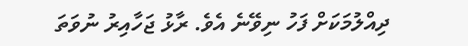ދިއްލުމަކަށް ފަހު ނިވޭނެ އެވެ. ރާޅު ޖަހާއިރު ނުވަތަ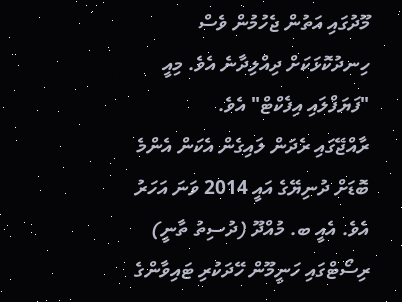މޫދުގައި އަތުން ޖެހުމުން ވެސް ހިނދުކޮޅަކަށް ދިއްލިދާނެ އެވެ. މިއީ "ފަޔަފްލައި އިފެކްޓް" އެވެ.
ރާއްޖޭގައި ރެދަން ލައިގެން އެކަން އެންމެ ބޮޑަށް ދުނިޔޭގެ އައީ 2014 ވަނަ އަހަރު އެވެ. އެއީ ބ. މުއްދޫ (ދުސިތު ތާނީ) ރިސޯޓްގައި ހަނީމޫން ހޭދަކުރި ޓައިވާންގެ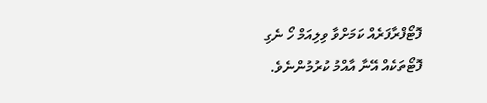ފޮޓޯފްރާފަރެއް ކަމަށްވާ ވިލިއަމް ހޯ ނެގި ފޮޓޯތަކެއް އޭނާ އާއްމު ކުރުމުންނެވެ.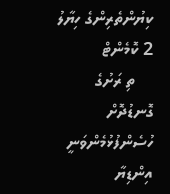ކިޔުންތެރިންގެ ހިޔާލު
2 ކޮމެންޓް
    ތި ރަށުގެ ގޮނޑުދޮށް ހުސެންފުޅުމެންވަނީ އިންޑިޔާ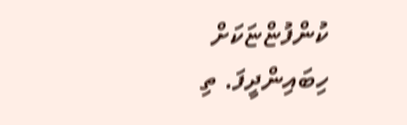ކުންފުޏްޏަކަށް ހިބައިންދީފަ. ތި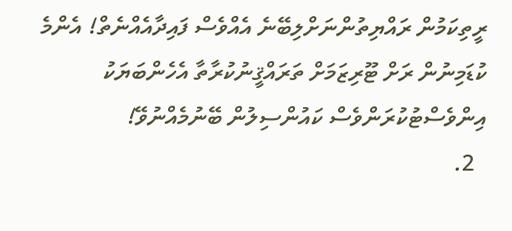ރީތިކަމުން ރައްޔިތުންނަށްލިބޭނެ އެއްވެސް ފައިދާއެއްނެތް! އެންމެ ކުޑަމިނުން ރަށް ޓޫރިޒަމަށް ތަރައްޤީނުކުރާތާ އެހެންބަޔަކު އިންވެސްޓުކުރަންވެސް ކައުންސިލުން ބޭނުމެއްނުވޭ!
  2.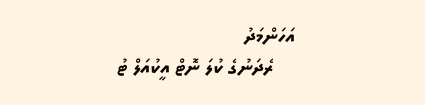އަހަންމަދު
    ރެދަނުގެ ކުލަ ނޮޓް އީކުއަލް ޓު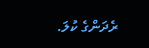ރެދަންގެ ކުލަ.